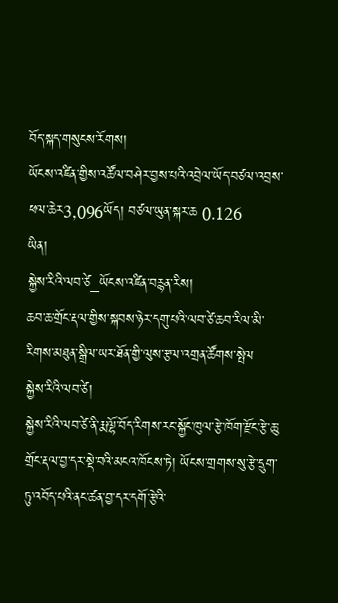བོད་སྐད་གསུངས་རོགས།
ཡོངས་འཛིན་གྱིས་འཚོལ་བཤེར་བྱས་པའི་འབྲེལ་ཡོད་བཙལ་འབྲས་ཕལ་ཆེར3,096ཡོད། བཙལ་ཡུན་སྐར་ཆ 0.126
ཡིན།
སྐྱེས་རིའི་ལབ་ཙེ_ཡོངས་འཛིན་བརྙན་རིས།
ཆབ་ཆ་གྲོང་རྡལ་གྱིས་སྐབས་ཉེར་དགུ་པའི་ལབ་ཙེ་ཆབ་རིལ་མི་རིགས་མཐུན་སྒྲིལ་ཡར་ཐོན་གྱི་ལུས་རྩལ་འགྲན་ཚོགས་སྤེལ
སྐྱེས་རིའི་ལབ་ཙེ།
སྐྱེས་རིའི་ལབ་ཙེ་ནི་རྨ་ལྷོ་བོད་རིགས་རང་སྐྱོང་ཁུལ་རྩེ་ཁོག་རྫོང་རྩེ་ཆུ་གྲོང་རྡལ་བྱ་དར་སྡེ་བའི་མངའ་ཁོངས་ཏེ། ཡོངས་གྲགས་སུ་རྩེ་དྲུག་ཏུ་འབོད་པའི་ནང་ཚན་བྱ་དར་དགོ་རྩེའི་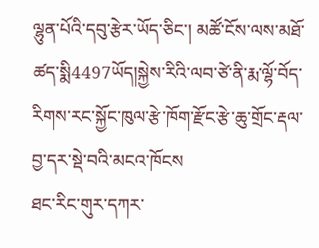ལྷུན་པོའི་དབུ་རྩེར་ཡོད་ཅིང་། མཚོ་ངོས་ལས་མཐོ་ཚད་སྨི4497ཡོད།སྐྱེས་རིའི་ལབ་ཙེ་ནི་རྨ་ལྷོ་བོད་རིགས་རང་སྐྱོང་ཁུལ་རྩེ་ཁོག་རྫོང་རྩེ་ཆུ་གྲོང་རྡལ་བྱ་དར་སྡེ་བའི་མངའ་ཁོངས
ཐང་རིང་གུར་དཀར་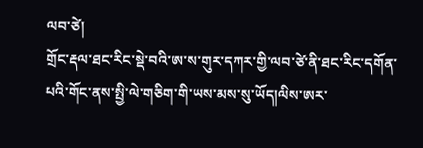ལབ་ཙེ།
གྲོང་རྡལ་ཐང་རིང་སྡེ་བའི་ཨ་ས་གུར་དཀར་གྱི་ལབ་ཙེ་ནི་ཐང་རིང་དགོན་པའི་གོང་ནས་སྤྱི་ལེ་གཅིག་གི་ཡས་མས་སུ་ཡོད།ལིས་ཨར་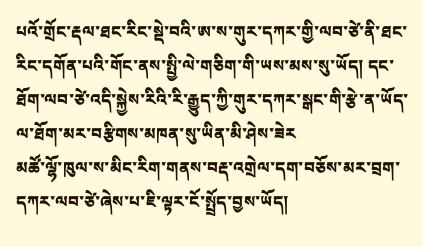པའོ་གྲོང་རྡལ་ཐང་རིང་སྡེ་བའི་ཨ་ས་གུར་དཀར་གྱི་ལབ་ཙེ་ནི་ཐང་རིང་དགོན་པའི་གོང་ནས་སྤྱི་ལེ་གཅིག་གི་ཡས་མས་སུ་ཡོད། དང་ཐོག་ལབ་ཙེ་འདི་སྐྱེས་རིའི་རི་རྒྱུད་ཀྱི་གུར་དཀར་སྒང་གི་རྩེ་ན་ཡོད་ལ་ཐོག་མར་བརྩིགས་མཁན་སུ་ཡིན་མི་ཤེས་ཟེར
མཚོ་ལྷོ་ཁུལ་ས་མིང་རིག་གནས་བརྡ་འགྲེལ་དག་བཅོས་མར་བྲག་དཀར་ལབ་ཙེ་ཞེས་པ་ཇི་ལྟར་ངོ་སྤྲོད་བྱས་ཡོད།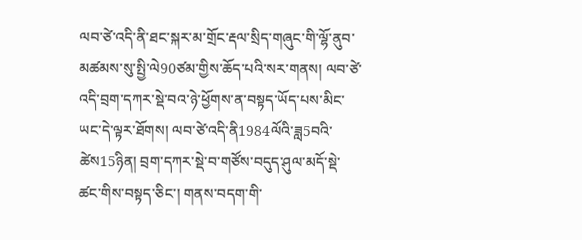ལབ་ཙེ་འདི་ནི་ཐང་སྐར་མ་གྲོང་རྡལ་སྲིད་གཞུང་གི་ལྷོ་ནུབ་མཚམས་སུ་སྤྱི་ལེ90ཙམ་གྱིས་ཆོད་པའི་སར་གནས། ལབ་ཙེ་འདི་བྲག་དཀར་སྡེ་བའ་ཉེ་ཕྱོགས་ན་བསྟད་ཡོད་པས་མིང་ཡང་དེ་ལྟར་ཐོགས། ལབ་ཙེ་འདི་ནི1984ལོའི་ཟླ5བའི་ཚེས15ཉིན། བྲག་དཀར་སྡེ་བ་གཙོས་བདུད་ཤུལ་མདོ་སྡེ་ཚང་གིས་བསྟད་ཅིང་། གནས་བདག་གི་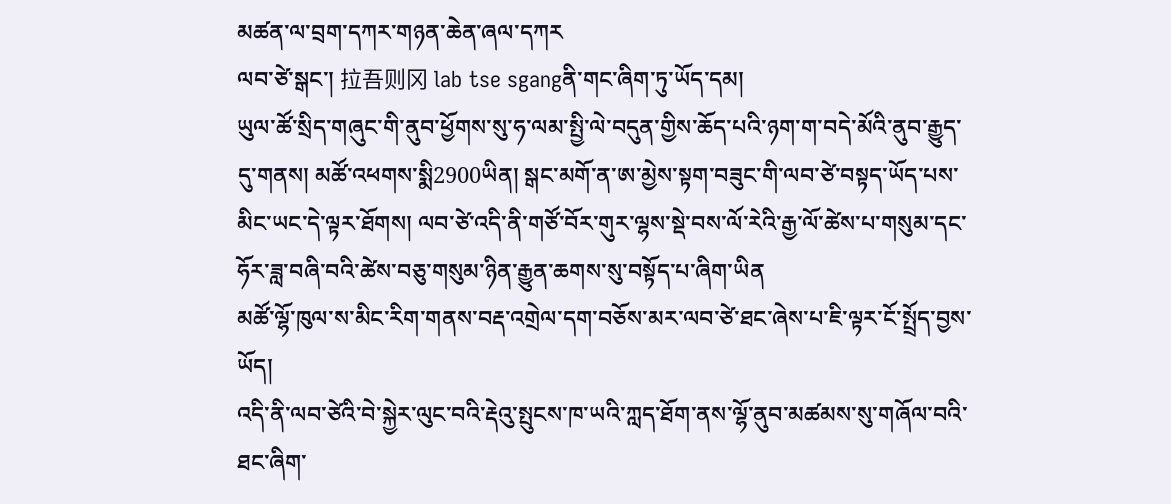མཚན་ལ་བྲག་དཀར་གཉན་ཆེན་ཞལ་དཀར
ལབ་ཙེ་སྒང་། 拉吾则冈 lab tse sgangནི་གང་ཞིག་ཏུ་ཡོད་དམ།
ཡུལ་ཚོ་སྲིད་གཞུང་གི་ནུབ་ཕྱོགས་སུ་ཧ་ལམ་སྤྱི་ལེ་བདུན་གྱིས་ཆོད་པའི་ཉག་ག་བདེ་མོའི་ནུབ་རྒྱུད་དུ་གནས། མཚོ་འཕགས་སྨི2900ཡིན། སྒང་མགོ་ན་ཨ་མྱེས་སྟག་བཟུང་གི་ལབ་ཙེ་བསྟད་ཡོད་པས་མིང་ཡང་དེ་ལྟར་ཐོགས། ལབ་ཙེ་འདི་ནི་གཙོ་བོར་གུར་ལྷས་སྡེ་བས་ལོ་རེའི་རྒྱ་ལོ་ཚེས་པ་གསུམ་དང་ཧོར་ཟླ་བཞི་བའི་ཚེས་བཅུ་གསུམ་ཉིན་རྒྱུན་ཆགས་སུ་བསྟོད་པ་ཞིག་ཡིན
མཚོ་ལྷོ་ཁུལ་ས་མིང་རིག་གནས་བརྡ་འགྲེལ་དག་བཅོས་མར་ལབ་ཙེ་ཐང་ཞེས་པ་ཇི་ལྟར་ངོ་སྤྲོད་བྱས་ཡོད།
འདི་ནི་ལབ་ཙེའི་བེ་སྐྱེར་ལུང་བའི་རྡེའུ་སྤུངས་ཁ་ཡའི་ཀླད་ཐོག་ནས་ལྷོ་ནུབ་མཚམས་སུ་གཞོལ་བའི་ཐང་ཞིག་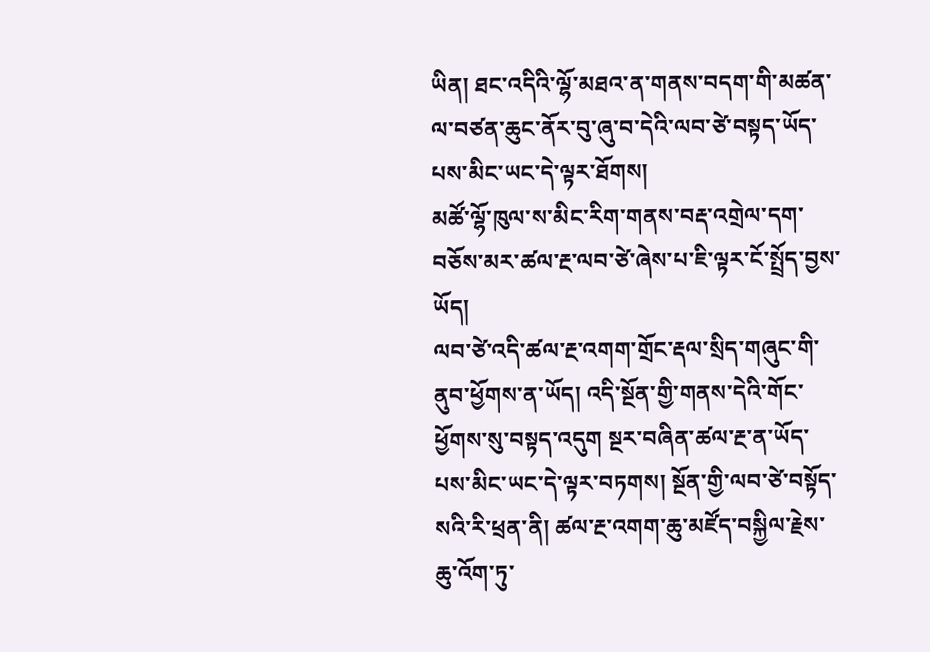ཡིན། ཐང་འདིའི་ལྷོ་མཐའ་ན་གནས་བདག་གི་མཚན་ལ་བཙན་ཆུང་ནོར་བུ་ཞུ་བ་དེའི་ལབ་ཙེ་བསྟད་ཡོད་པས་མིང་ཡང་དེ་ལྟར་ཐོགས།
མཚོ་ལྷོ་ཁུལ་ས་མིང་རིག་གནས་བརྡ་འགྲེལ་དག་བཅོས་མར་ཚལ་རྔ་ལབ་ཙེ་ཞེས་པ་ཇི་ལྟར་ངོ་སྤྲོད་བྱས་ཡོད།
ལབ་ཙེ་འདི་ཚལ་རྔ་འགག་གྲོང་རྡལ་སྲིད་གཞུང་གི་ནུབ་ཕྱོགས་ན་ཡོད། འདི་སྔོན་གྱི་གནས་དེའི་གོང་ཕྱོགས་སུ་བསྟད་འདུག སྔར་བཞིན་ཚལ་རྔ་ན་ཡོད་པས་མིང་ཡང་དེ་ལྟར་བཏགས། སྔོན་གྱི་ལབ་ཙེ་བསྟོད་སའི་རི་ཕྲན་ནི། ཚལ་རྔ་འགག་ཆུ་མཛོད་བསྐྱིལ་རྗེས་ཆུ་འོག་ཏུ་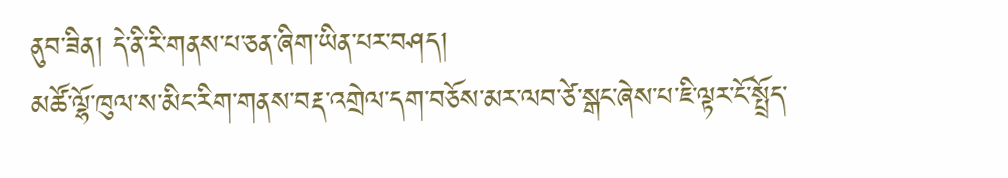ནུབ་ཟིན། དེ་ནི་རི་གནས་པ་ཅན་ཞིག་ཡིན་པར་བཤད།
མཚོ་ལྷོ་ཁུལ་ས་མིང་རིག་གནས་བརྡ་འགྲེལ་དག་བཅོས་མར་ལབ་ཙེ་སྒང་ཞེས་པ་ཇི་ལྟར་ངོ་སྤྲོད་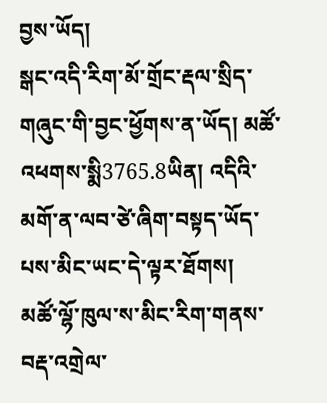བྱས་ཡོད།
སྒང་འདི་རིག་མོ་གྲོང་རྡལ་སྲིད་གཞུང་གི་བྱང་ཕྱོགས་ན་ཡོད། མཚོ་འཕགས་སྨི3765.8ཡིན། འདིའི་མགོ་ན་ལབ་ཙེ་ཞིག་བསྟད་ཡོད་པས་མིང་ཡང་དེ་ལྟར་ཐོགས།
མཚོ་ལྷོ་ཁུལ་ས་མིང་རིག་གནས་བརྡ་འགྲེལ་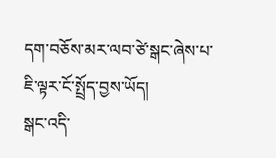དག་བཅོས་མར་ལབ་ཙེ་སྒང་ཞེས་པ་ཇི་ལྟར་ངོ་སྤྲོད་བྱས་ཡོད།
སྒང་འདི་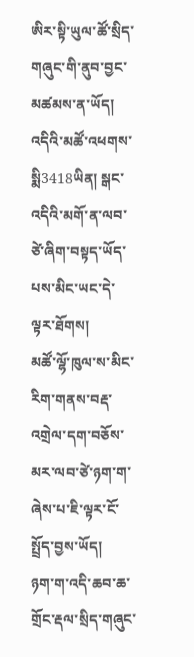ཨིར་སྟི་ཡུལ་ཚོ་སྲིད་གཞུང་གི་ནུབ་བྱང་མཚམས་ན་ཡོད། འདིའི་མཚོ་འཕགས་སྨི3418ཡིན། སྒང་འདིའི་མགོ་ན་ལབ་ཙེ་ཞིག་བསྟད་ཡོད་པས་མིང་ཡང་དེ་ལྟར་ཐོགས།
མཚོ་ལྷོ་ཁུལ་ས་མིང་རིག་གནས་བརྡ་འགྲེལ་དག་བཅོས་མར་ལབ་ཙེ་ཉག་ག་ཞེས་པ་ཇི་ལྟར་ངོ་སྤྲོད་བྱས་ཡོད།
ཉག་ག་འདི་ཆབ་ཆ་གྲོང་རྡལ་སྲིད་གཞུང་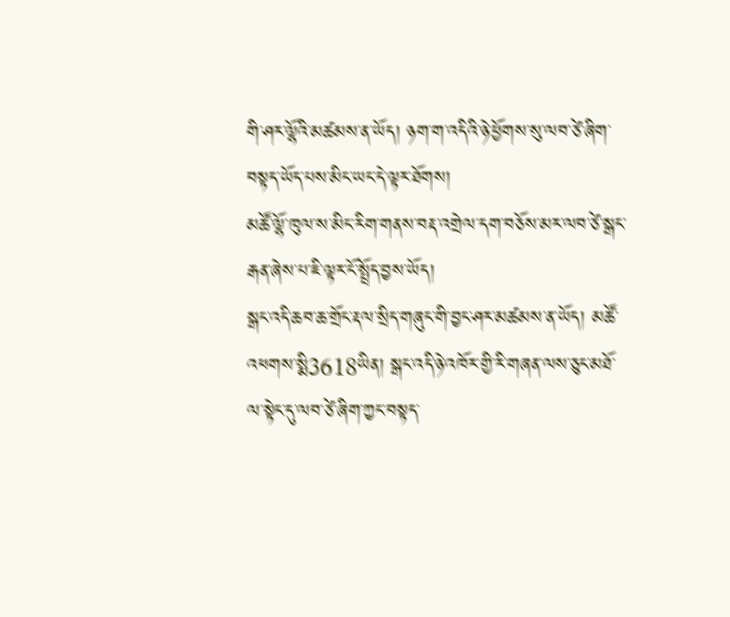གི་ཤར་ལྷོའི་མཚམས་ན་ཡོད། ཉག་ག་འདིའི་ཉེ་ཕྱོགས་སུ་ལབ་ཙེ་ཞིག་བསྟད་ཡོད་པས་མིང་ཡང་དེ་ལྟར་ཐོགས།
མཚོ་ལྷོ་ཁུལ་ས་མིང་རིག་གནས་བརྡ་འགྲེལ་དག་བཅོས་མར་ལབ་ཙེ་སྒང་རྒན་ཞེས་པ་ཇི་ལྟར་ངོ་སྤྲོད་བྱས་ཡོད།
སྒང་འདི་ཆབ་ཆ་གྲོང་རྡལ་སྲིད་གཞུང་གི་བྱང་ཤར་མཚམས་ན་ཡོད། མཚོ་འཕགས་སྨི3618ཡིན། སྒང་འདི་ཉེ་འཁོར་གྱི་རི་གཞན་ལས་ཅུང་མཐོ་ལ་སྟེང་དུ་ལབ་ཙེ་ཞིག་ཀྱང་བསྟད་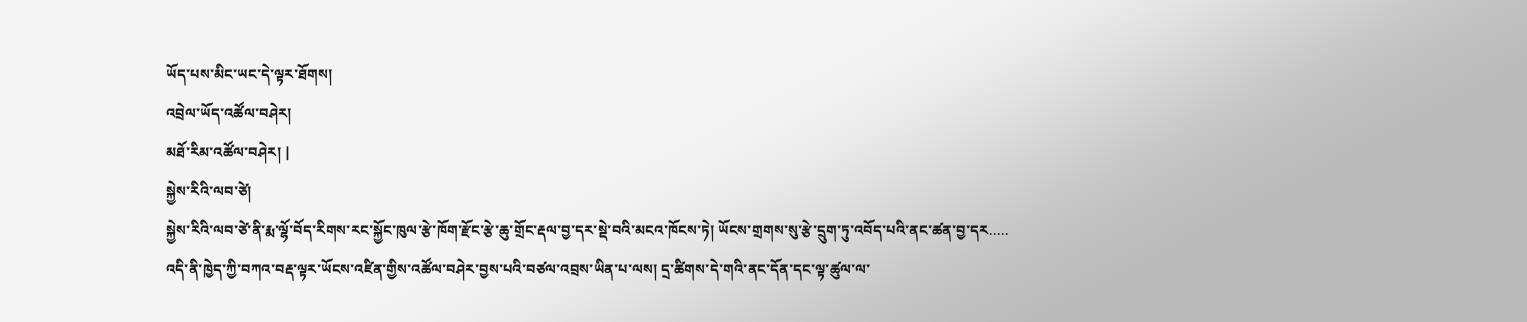ཡོད་པས་མིང་ཡང་དེ་ལྟར་ཐོགས།
འབྲེལ་ཡོད་འཚོལ་བཤེར།
མཐོ་རིམ་འཚོལ་བཤེར། |
སྐྱེས་རིའི་ལབ་ཙེ།
སྐྱེས་རིའི་ལབ་ཙེ་ནི་རྨ་ལྷོ་བོད་རིགས་རང་སྐྱོང་ཁུལ་རྩེ་ཁོག་རྫོང་རྩེ་ཆུ་གྲོང་རྡལ་བྱ་དར་སྡེ་བའི་མངའ་ཁོངས་ཏེ། ཡོངས་གྲགས་སུ་རྩེ་དྲུག་ཏུ་འབོད་པའི་ནང་ཚན་བྱ་དར.....
འདི་ནི་ཁྱེད་ཀྱི་བཀའ་བརྡ་ལྟར་ཡོངས་འཛིན་གྱིས་འཚོལ་བཤེར་བྱས་པའི་བཙལ་འབྲས་ཡིན་པ་ལས། དྲ་ཚིགས་དེ་གའི་ནང་དོན་དང་ལྟ་ཚུལ་ལ་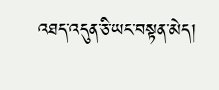འཐད་འདུན་ཅི་ཡང་བསྟན་མེད།